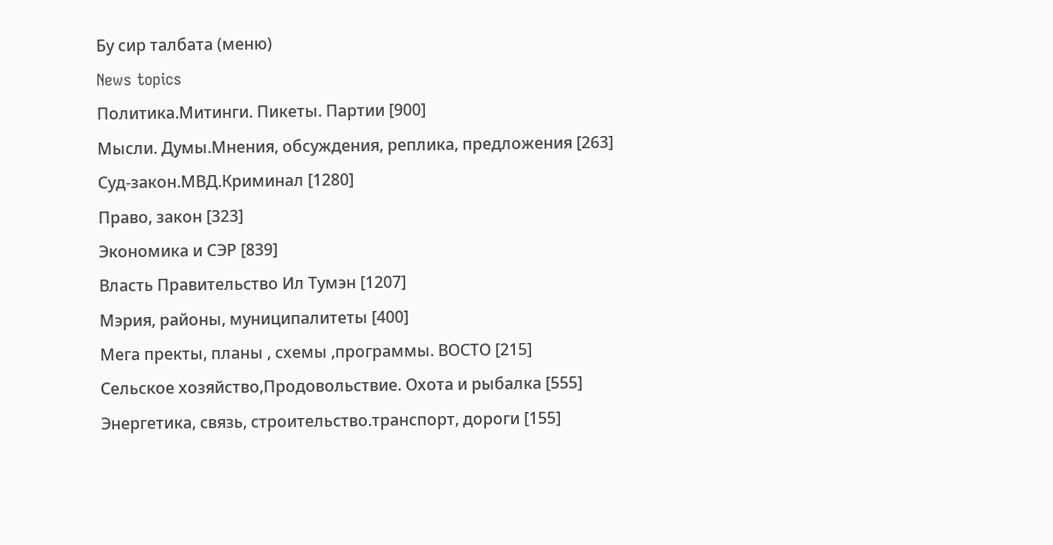Бу сир талбата (меню)
News topics
Политика.Митинги. Пикеты. Партии [900]
Мысли. Думы.Мнения, обсуждения, реплика, предложения [263]
Суд-закон.МВД.Криминал [1280]
Право, закон [323]
Экономика и СЭР [839]
Власть Правительство Ил Тумэн [1207]
Мэрия, районы, муниципалитеты [400]
Мега пректы, планы , схемы ,программы. ВОСТО [215]
Сельское хозяйство,Продовольствие. Охота и рыбалка [555]
Энергетика, связь, строительство.транспорт, дороги [155]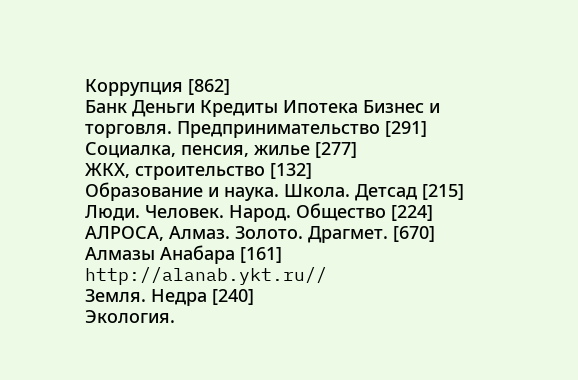Коррупция [862]
Банк Деньги Кредиты Ипотека Бизнес и торговля. Предпринимательство [291]
Социалка, пенсия, жилье [277]
ЖКХ, строительство [132]
Образование и наука. Школа. Детсад [215]
Люди. Человек. Народ. Общество [224]
АЛРОСА, Алмаз. Золото. Драгмет. [670]
Алмазы Анабара [161]
http://alanab.ykt.ru//
Земля. Недра [240]
Экология.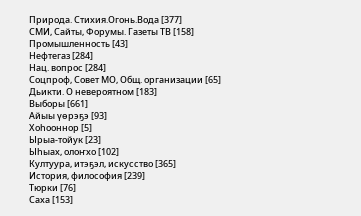Природа. Стихия.Огонь.Вода [377]
СМИ, Сайты, Форумы. Газеты ТВ [158]
Промышленность [43]
Нефтегаз [284]
Нац. вопрос [284]
Соцпроф, Совет МО, Общ. организации [65]
Дьикти. О невероятном [183]
Выборы [661]
Айыы үөрэҕэ [93]
Хоһооннор [5]
Ырыа-тойук [23]
Ыһыах, олоҥхо [102]
Култуура, итэҕэл, искусство [365]
История, философия [239]
Тюрки [76]
Саха [153]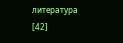литература [42]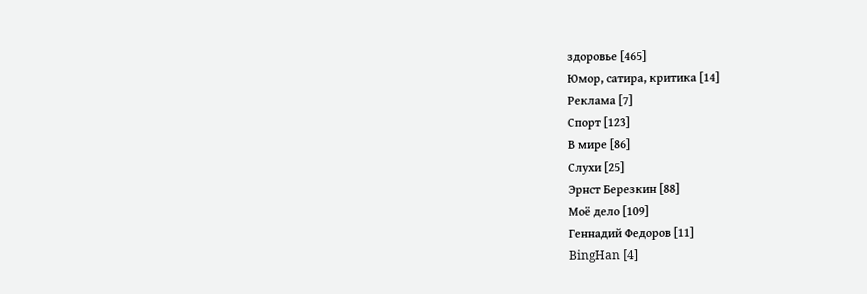здоровье [465]
Юмор, сатира, критика [14]
Реклама [7]
Спорт [123]
В мире [86]
Слухи [25]
Эрнст Березкин [88]
Моё дело [109]
Геннадий Федоров [11]
BingHan [4]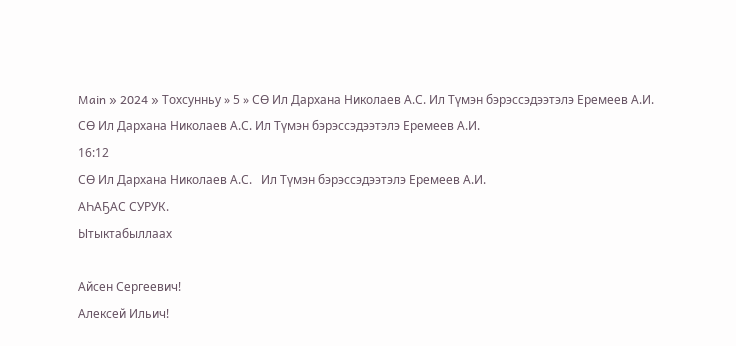Main » 2024 » Тохсунньу » 5 » СӨ Ил Дархана Николаев А.С. Ил Түмэн бэрэссэдээтэлэ Еремеев А.И.
СӨ Ил Дархана Николаев А.С. Ил Түмэн бэрэссэдээтэлэ Еремеев А.И.
16:12
СӨ Ил Дархана Николаев А.С.   Ил Түмэн бэрэссэдээтэлэ Еремеев А.И.
АҺАҔАС СУРУК.
Ытыктабыллаах

Айсен Сергеевич!
Алексей Ильич!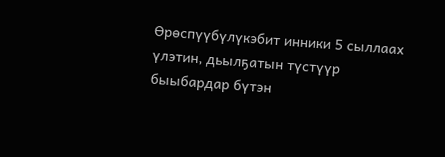Өрөспүүбүлүкэбит инники 5 сыллаах үлэтин, дьылҕатын түстүүр быыбардар бүтэн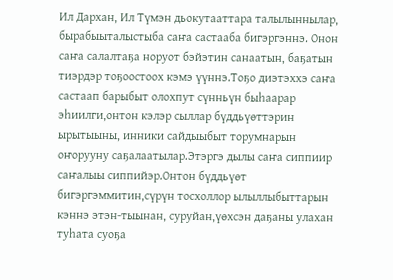Ил Дархан, Ил Түмэн дьокутааттара талылыннылар, бырабыыталыстыба саҥа састааба бигэргэннэ. Онон саҥа салалтаҕа норуот бэйэтин санаатын, баҕатын тиэрдэр тоҕоостоох кэмэ үүннэ.Тоҕо диэтэххэ саҥа састаап барыбыт олохпут сүнньүн быһаарар эһиилги,онтон кэлэр сыллар бүддьүөттэрин ырытыыны, инники сайдыыбыт торумнарын оҥорууну саҕалаатылар.Этэргэ дылы саҥа сиппиир саҥалыы сиппийэр.Онтон бүддьүөт бигэргэммитин,сүрүн тосхоллор ылыллыбыттарын кэннэ этэн-тыынан, суруйан,үөхсэн даҕаны улахан туһата суоҕа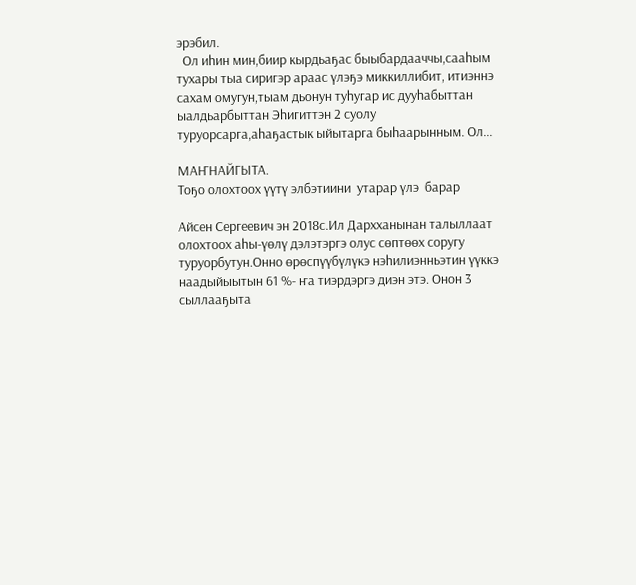эрэбил.
  Ол иһин мин,биир кырдьаҕас быыбардааччы,сааһым тухары тыа сиригэр араас үлэҕэ миккиллибит, итиэннэ сахам омугун,тыам дьонун туһугар ис дууһабыттан ыалдьарбыттан Эһигиттэн 2 суолу туруорсарга,аһаҕастык ыйытарга быһаарынным. Ол...

МАҤНАЙГЫТА.
Тоҕо олохтоох үүтү элбэтиини  утарар үлэ  барар

Айсен Сергеевич эн 2018с.Ил Дархханынан талыллаат
олохтоох аһы-үөлү дэлэтэргэ олус сөптөөх соругу туруорбутун.Онно өрөспүүбүлүкэ нэһилиэнньэтин үүккэ наадыйыытын 61 %- ҥа тиэрдэргэ диэн этэ. Онон 3 сыллааҕыта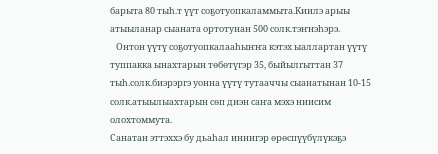барыта 80 тыһ.т үүт соҕотуопкаламмыта.Киилэ арыы атыыланар сыаната ортотунан 500 солк.тэҥнэһэрэ.
   Онтон үүтү соҕотуопкалааhыҥҥа кэтэх ыаллартан үүтү туппакка ынахтарын төбөтүгэр 35, быйылгыттан 37 тыһ.солк.биэрэргэ уонна үүтү тутааччы сыанатынан 10-15 солк.атыылыахтарын сөп диэн саҥа мэхэ ниисим олохтоммута.
Санатан эттэххэ бу дьаһал иннигэр өрөспүүбүлүкэҕэ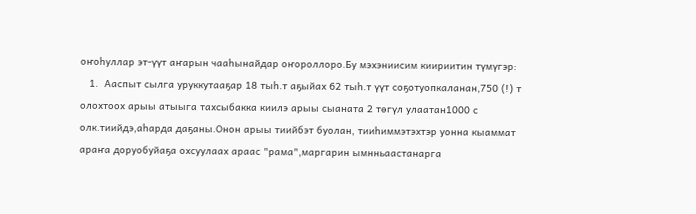оҥоһуллар эт-үүт аҥарын чааһынайдар оҥороллоро.Бу мэхэниисим киириитин түмүгэр:
   1.  Ааспыт сылга уруккутааҕар 18 тыһ.т аҕыйах 62 тыһ.т үүт соҕотуопкаланан,750 (!) т олохтоох арыы атыыга тахсыбакка киилэ арыы сыаната 2 төгүл улаатан1000 с олк.тиийдэ,аһарда даҕаны.Онон арыы тиийбэт буолан, тииһиммэтэхтэр уонна кыаммат араҥа доруобуйаҕа охсуулаах араас "рама",маргарин ымнньаастанарга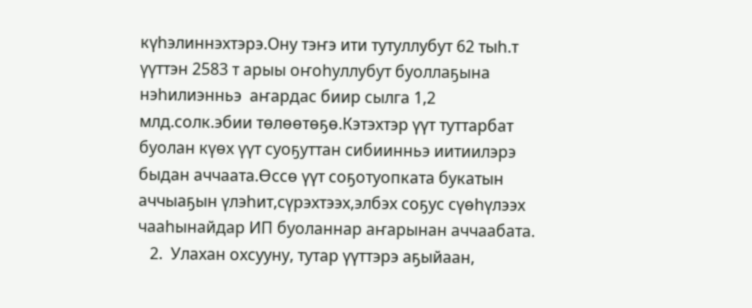күһэлиннэхтэрэ.Ону тэҥэ ити тутуллубут 62 тыһ.т үүттэн 2583 т арыы оҥоһуллубут буоллаҕына нэһилиэнньэ  аҥардас биир сылга 1,2 млд.солк.эбии төлөөтөҕө.Кэтэхтэр үүт туттарбат буолан күөх үүт суоҕуттан сибиинньэ иитиилэрэ быдан аччаата.Өссө үүт соҕотуопката букатын аччыаҕын үлэһит,сүрэхтээх,элбэх соҕус сүөһүлээх чааһынайдар ИП буоланнар аҥарынан аччаабата.
   2.  Улахан охсууну, тутар үүттэрэ аҕыйаан,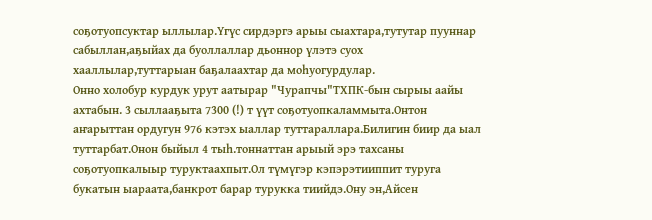соҕотуопсуктар ыллылар.Үгүс сирдэргэ арыы сыахтара,тутутар пууннар сабыллан,аҕыйах да буоллаллар дьоннор үлэтэ суох хааллылар,туттарыан баҕалаахтар да моһуогурдулар.
Онно холобур курдук урут аатырар "Чурапчы"ТХПК-бын сырыы аайы ахтабын. 3 сыллааҕыта 7300 (!) т үүт соҕотуопкаламмыта.Онтон аҥарыттан ордугун 976 кэтэх ыаллар туттараллара.Билигин биир да ыал туттарбат.Онон быйыл 4 тыһ.тоннаттан арыый эрэ тахсаны соҕотуопкалыыр туруктаахпыт.Ол түмүгэр кэпэрэтииппит туруга букатын ыараата,банкрот барар турукка тиийдэ.Ону эн,Айсен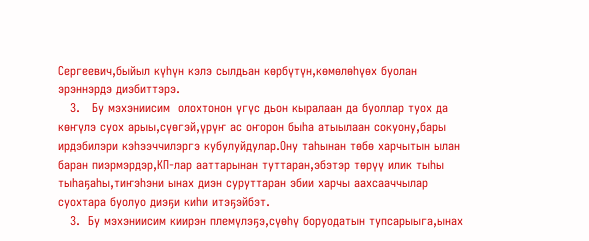Сергеевич,быйыл күһүн кэлэ сылдьан көрбүтүн,көмөлөһүөх буолан эрэннэрдэ диэбиттэрэ.
   3.   Бу мэхэниисим  олохтонон үгүс дьон кыралаан да буоллар туох да көҥүлэ суох арыы,сүөгэй,үрүҥ ас оҥорон быһа атыылаан сокуону,бары ирдэбилэри кэһээччилэргэ кубулуйдулар.Ону таһынан төбө харчытын ылан баран пиэрмэрдэр,КП-лар ааттарынан туттаран,эбэтэр төрүү илик тыһы тыһаҕаһы,тиҥэһэни ынах диэн суруттаран эбии харчы аахсааччылар суохтара буолуо диэҕи киһи итэҕэйбэт.
   3.  Бу мэхэниисим киирэн племүлэҕэ,сүөһү боруодатын тупсарыыга,ынах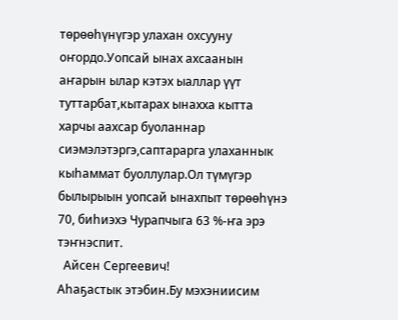төрөөһүнүгэр улахан охсууну оҥордо.Уопсай ынах ахсаанын аҥарын ылар кэтэх ыаллар үүт туттарбат,кытарах ынахха кытта харчы аахсар буоланнар сиэмэлэтэргэ,саптарарга улаханнык кыһаммат буоллулар.Ол түмүгэр былырыын уопсай ынахпыт төрөөһүнэ 70, биһиэхэ Чурапчыга 63 %-ҥа эрэ тэҥнэспит.
  Айсен Сергеевич!
Аһаҕастык этэбин.Бу мэхэниисим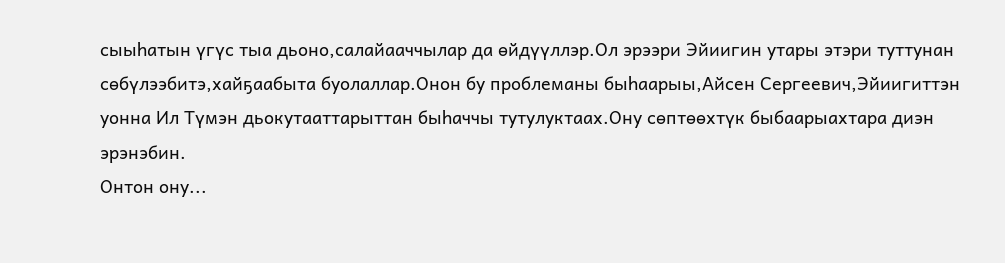сыыһатын үгүс тыа дьоно,салайааччылар да өйдүүллэр.Ол эрээри Эйиигин утары этэри туттунан сөбүлээбитэ,хайҕаабыта буолаллар.Онон бу проблеманы быһаарыы,Айсен Сергеевич,Эйиигиттэн уонна Ил Түмэн дьокутааттарыттан быһаччы тутулуктаах.Ону сөптөөхтүк быбаарыахтара диэн эрэнэбин.
Онтон ону...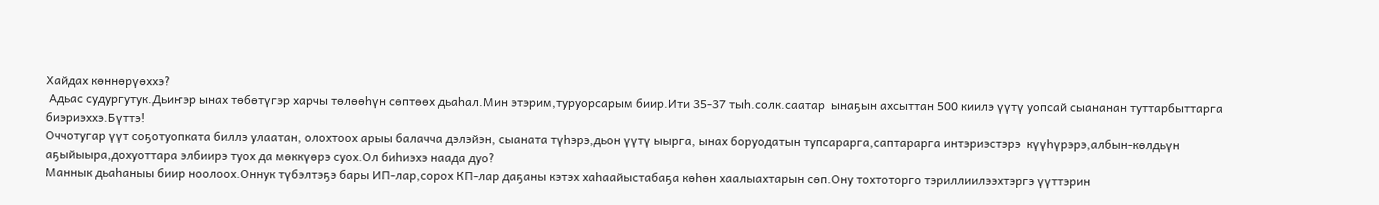Хайдах көннөрүөххэ?
 Адьас судургутук.Дьиҥэр ынах төбөтүгэр харчы төлөөһүн сөптөөх дьаһал.Мин этэрим,туруорсарым биир.Ити 35-37 тыһ.солк.саатар  ынаҕын ахсыттан 500 киилэ үүтү уопсай сыананан туттарбыттарга биэриэххэ.Бүттэ!
Оччотугар үүт соҕотуопката биллэ улаатан, олохтоох арыы балачча дэлэйэн, сыаната түһэрэ,дьон үүтү ыырга, ынах боруодатын тупсарарга,саптарарга интэриэстэрэ  күүһүрэрэ,албын-көлдьүн аҕыйыыра,дохуоттара элбиирэ туох да мөккүөрэ суох.Ол биһиэхэ наада дуо?
Маннык дьаһаныы биир ноолоох.Оннук түбэлтэҕэ бары ИП-лар,сорох КП-лар даҕаны кэтэх хаһаайыстабаҕа көһөн хаалыахтарын сөп.Ону тохтоторго тэриллиилээхтэргэ үүттэрин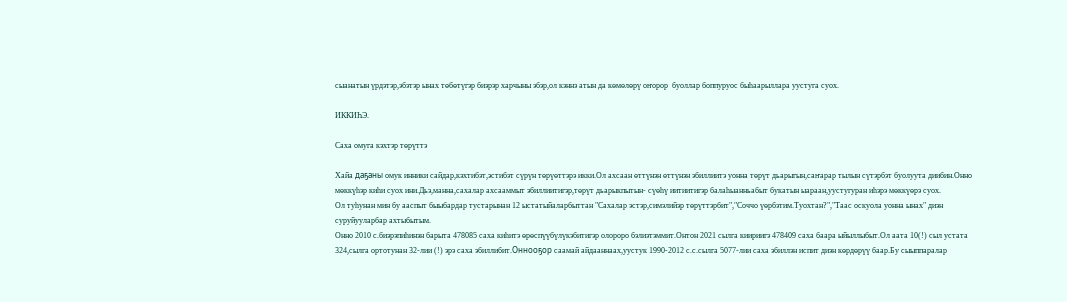сыанатын үрдэтэр,эбэтэр ынах төбөтүгэр биэрэр харчыны эбэр,ол кэннэ атын да көмөлөрү оҥорор  буоллар боппуруос быһаарыллара уустуга суох.

ИККИҺЭ.

Саха омуга кэхтэр төрүттэ

Хайа даҕаны омук инники сайдар,кэхтибэт,эстибэт сүрүн төрүөттэрэ икки.Ол ахсаан өттүнэн өттүнэн эбиллиитэ уонна төрүт дьарыгын,саҥарар тылын сүтэрбэт буолуута диибин.Онно мөккүһэр киһи суох ини.Дьэ,манна,сахалар ахсааммыт эбиллиитигэр,төрүт дьарыкпытын- сүөһү иитиитигэр балаһыанньабыт букатын ыараан,уустугуран иһэрэ мөккүөрэ суох.
Ол туһунан мин бу ааспыт быыбардар тустарынан 12 ыстатыйаларбыттан "Сахалар эстэр,симэлийэр төрүттэрбит","Соччо үөрбэтим.Туохтан?","Таас оскуола уонна ынах" диэн суруйууларбар ахтыбытым.
Онно 2010 с.биэрэпиһинэн барыта 478085 саха киһитэ өрөспүүбүлүкэбитигэр олороро бэлиэтэммит.Онтон 2021 сылга киириигэ 478409 саха баара ыйыллыбыт.Ол аата 10(!) сыл устата 324,сылга ортотунан 32-лии (!) эрэ саха эбиллибит.Оннооҕор саамай айдааннаах,уустук 1990-2012 с.с.сылга 5077-лии саха эбиллэн испит диэн көрдөрүү баар.Бу сыыппаралар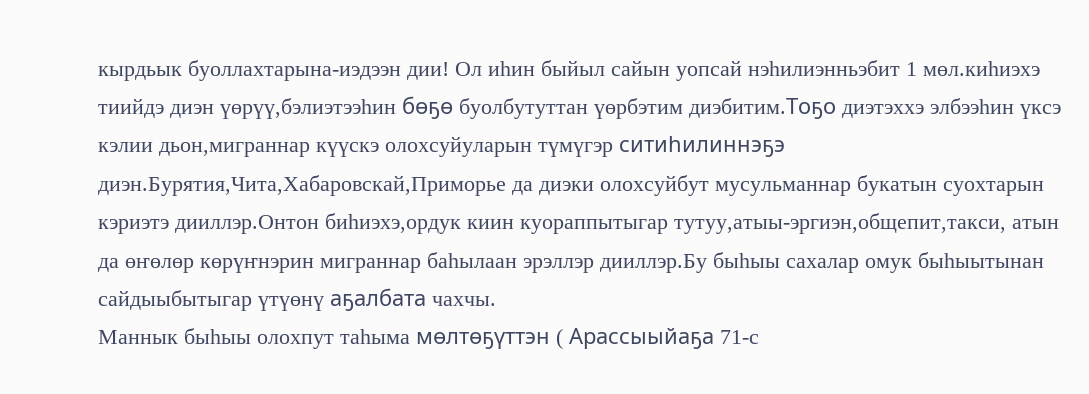кырдьык буоллахтарына-иэдээн дии! Ол иһин быйыл сайын уопсай нэһилиэнньэбит 1 мөл.киһиэхэ тиийдэ диэн үөрүү,бэлиэтээһин бөҕө буолбутуттан үөрбэтим диэбитим.Тоҕо диэтэххэ элбээһин үксэ кэлии дьон,миграннар күүскэ олохсуйуларын түмүгэр ситиһилиннэҕэ диэн.Бурятия,Чита,Хабаровскай,Приморье да диэки олохсуйбут мусульманнар букатын суохтарын кэриэтэ дииллэр.Онтон биһиэхэ,ордук киин куораппытыгар тутуу,атыы-эргиэн,общепит,такси, атын да өҥөлөр көрүҥнэрин миграннар баһылаан эрэллэр дииллэр.Бу быһыы сахалар омук быһыытынан сайдыыбытыгар үтүөнү аҕалбата чахчы.
Маннык быһыы олохпут таһыма мөлтөҕүттэн ( Арассыыйаҕа 71-с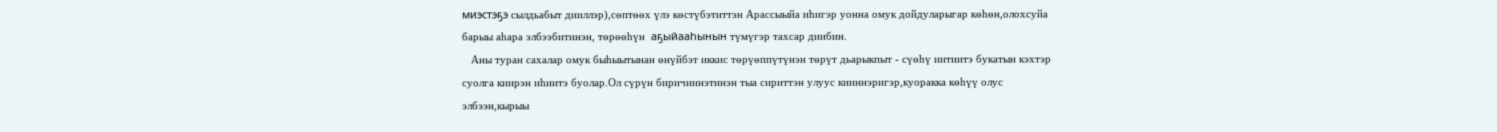миэстэҕэ сылдьабыт дииллэр),сөптөөх үлэ көстүбэтиттэн Арассыыйа иһигэр уонна омук дойдуларыгар көһөн,олохсуйа барыы аһара элбээбитинэн, төрөөһүн  аҕыйааһынын түмүгэр тахсар диибин.
   Аны туран сахалар омук быһыытынан өнүйбэт иккис төрүөппүтүнэн төрүт дьарыкпыт - сүөһү иитиитэ букатын кэхтэр суолга киирэн иһиитэ буолар.Ол сүрүн биричиинэтинэн тыа сириттэн улуус кииннэригэр,куоракка көһүү олус элбээн,кырыы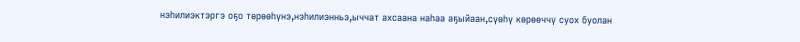нэһилиэктэргэ оҕо төрөөһүнэ,нэһилиэнньэ,ыччат ахсаана наһаа аҕыйаан,сүөһү көрөөччү суох буолан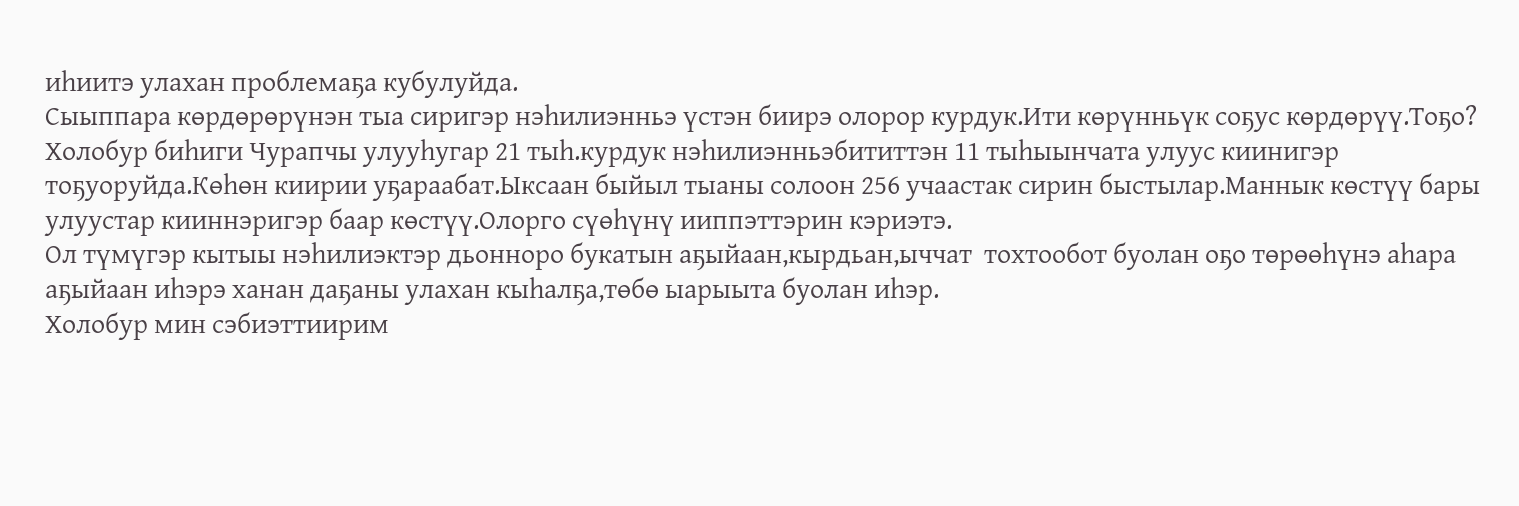иһиитэ улахан проблемаҕа кубулуйда.
Сыыппара көрдөрөрүнэн тыа сиригэр нэһилиэнньэ үстэн биирэ олорор курдук.Ити көрүнньүк соҕус көрдөрүү.Тоҕо?
Холобур биһиги Чурапчы улууһугар 21 тыһ.курдук нэһилиэнньэбититтэн 11 тыһыынчата улуус киинигэр тоҕуоруйда.Көһөн киирии уҕараабат.Ыксаан быйыл тыаны солоон 256 учаастак сирин быстылар.Маннык көстүү бары улуустар кииннэригэр баар көстүү.Олорго сүөһүнү ииппэттэрин кэриэтэ.
Ол түмүгэр кытыы нэһилиэктэр дьонноро букатын аҕыйаан,кырдьан,ыччат  тохтообот буолан оҕо төрөөһүнэ аһара аҕыйаан иһэрэ ханан даҕаны улахан кыһалҕа,төбө ыарыыта буолан иһэр.
Холобур мин сэбиэттиирим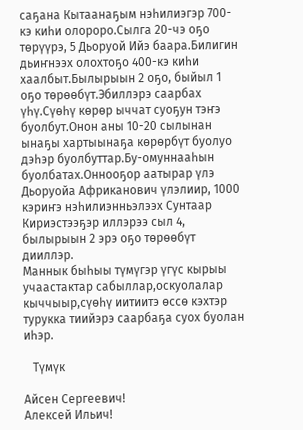саҕана Кытаанаҕым нэһилиэгэр 700-кэ киһи олороро.Сылга 20-чэ оҕо төрүүрэ, 5 Дьоруой Ийэ баара.Билигин дьиҥнээх олохтоҕо 400-кэ киһи хаалбыт.Былырыын 2 оҕо, быйыл 1 оҕо төрөөбүт.Эбиллэрэ саарбах үһү.Сүөһү көрөр ыччат суоҕун тэҥэ буолбут.Онон аны 10-20 сылынан ынаҕы хартыынаҕа көрөрбүт буолуо дэһэр буолбуттар.Бу-омуннааһын буолбатах.Оннооҕор аатырар үлэ Дьоруойа Африканович үлэлиир, 1000 кэриҥэ нэһилиэнньэлээх Сунтаар Кириэстээҕэр иллэрээ сыл 4, былырыын 2 эрэ оҕо төрөөбүт дииллэр.
Маннык быһыы түмүгэр үгүс кырыы учаастактар сабыллар,оскуолалар кыччыыр,сүөһү иитиитэ өссө кэхтэр турукка тиийэрэ саарбаҕа суох буолан иһэр.

   Түмүк

Айсен Сергеевич!
Алексей Ильич!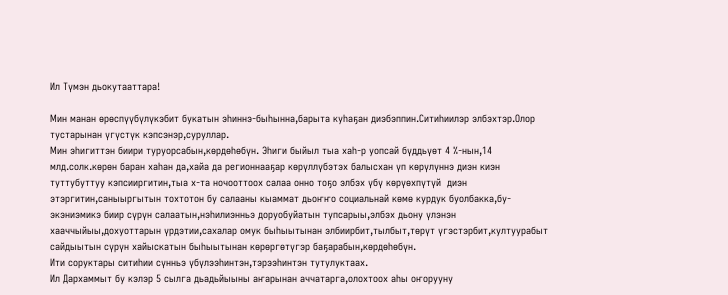Ил Түмэн дьокутааттара!

Мин манан өрөспүүбүлүкэбит букатын эһиннэ-быһынна,барыта куһаҕан диэбэппин.Ситиһиилэр элбэхтэр.Олор тустарынан үгүстүк кэпсэнэр,суруллар.
Мин эһигиттэн биири туруорсабын,көрдөһөбүн. Эһиги быйыл тыа хаһ-р уопсай бүддьүөт 4 %-нын,14 млд.солк.көрөн баран хаһан да,хайа да регионнааҕар көрүллүбэтэх балысхан үп көрүлүннэ диэн киэн туттубуттуу кэпсииргитин,тыа х-та ночооттоох салаа онно тоҕо элбэх үбү көрүөхпүтүй  диэн этэргитин,саныыргытын тохтотон бу салааны кыаммат дьоҥҥо социальнай көмө курдук буолбакка,бу-экэниэмикэ биир сүрүн салаатын,нэһилиэнньэ доруобуйатын тупсарыы,элбэх дьону үлэнэн хааччыйыы,дохуоттарын үрдэтии,сахалар омук быһыытынан элбиирбит,тылбыт,төрүт үгэстэрбит,култуурабыт сайдыытын сүрүн хайыскатын быһыытынан көрөргөтүгэр баҕарабын,көрдөһөбүн.
Ити соруктары ситиһии сүнньэ үбүлээһинтэн,тэрээһинтэн тутулуктаах.
Ил Дархаммыт бу кэлэр 5 сылга дьадьйыыны аҥарынан аччатарга,олохтоох аһы оҥорууну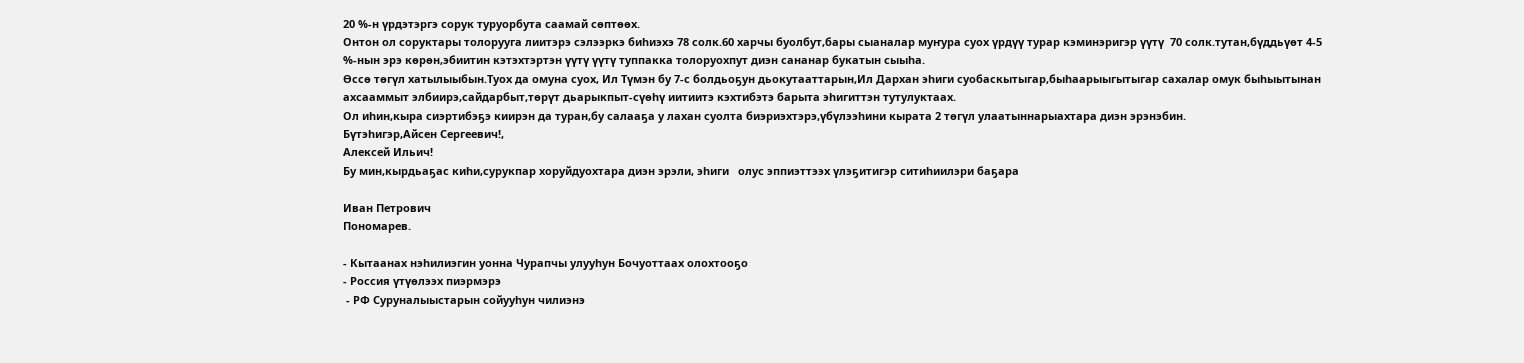20 %-н үрдэтэргэ сорук туруорбута саамай сөптөөх.
Онтон ол соруктары толорууга лиитэрэ сэлээркэ биһиэхэ 78 солк.60 харчы буолбут,бары сыаналар муҥура суох үрдүү турар кэминэригэр үүтү  70 солк.тутан,бүддьүөт 4-5 %-нын эрэ көрөн,эбиитин кэтэхтэртэн үүтү үүтү туппакка толоруохпут диэн сананар букатын сыыһа.
Өссө төгүл хатылыыбын.Туох да омуна суох, Ил Түмэн бу 7-с болдьоҕун дьокутааттарын,Ил Дархан эһиги суобаскытыгар,быһаарыыгытыгар сахалар омук быһыытынан ахсааммыт элбиирэ,сайдарбыт,төрүт дьарыкпыт-сүөһү иитиитэ кэхтибэтэ барыта эһигиттэн тутулуктаах.
Ол иһин,кыра сиэртибэҕэ киирэн да туран,бу салааҕа у лахан суолта биэриэхтэрэ,үбүлээһини кырата 2 төгүл улаатыннарыахтара диэн эрэнэбин.
Бүтэһигэр,Айсен Сергеевич!,
Алексей Ильич!
Бу мин,кырдьаҕас киһи,сурукпар хоруйдуохтара диэн эрэли, эһиги   олус эппиэттээх үлэҕитигэр ситиһиилэри баҕара

Иван Петрович
Пономарев.

- Кытаанах нэһилиэгин уонна Чурапчы улууһун Бочуоттаах олохтооҕо
- Россия үтүөлээх пиэрмэрэ
 - РФ Суруналыыстарын сойууһун чилиэнэ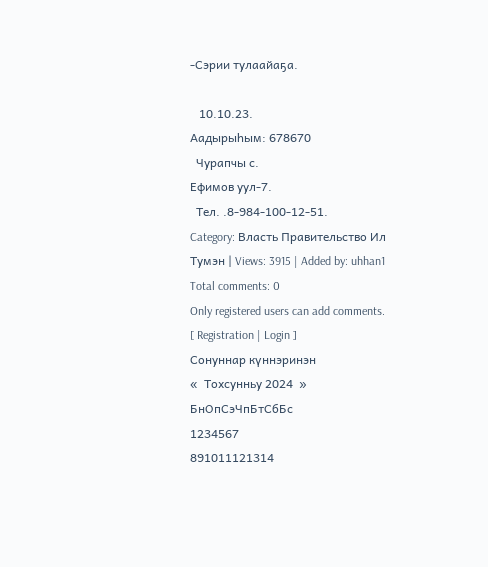-Сэрии тулаайаҕа.

   10.10.23.
Аадырыһым: 678670
  Чурапчы с.
Ефимов уул-7.
  Тел. .8-984-100-12-51.
Category: Власть Правительство Ил Тумэн | Views: 3915 | Added by: uhhan1
Total comments: 0
Only registered users can add comments.
[ Registration | Login ]
Сонуннар күннэринэн
«  Тохсунньу 2024  »
БнОпСэЧпБтСбБс
1234567
891011121314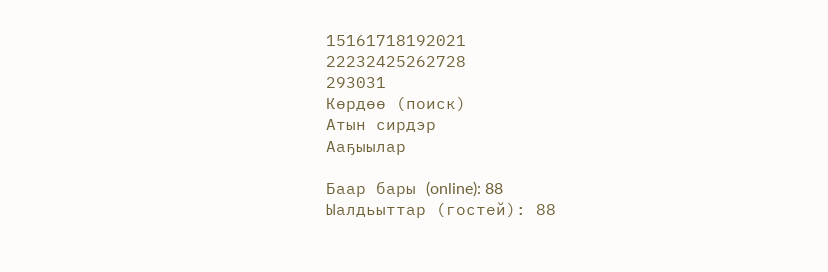15161718192021
22232425262728
293031
Көрдөө (поиск)
Атын сирдэр
Ааҕыылар

Баар бары (online): 88
Ыалдьыттар (гостей): 88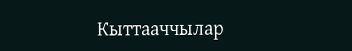Кыттааччылар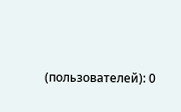(пользователей): 0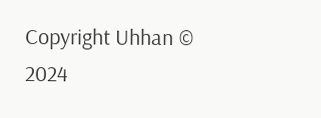Copyright Uhhan © 2024